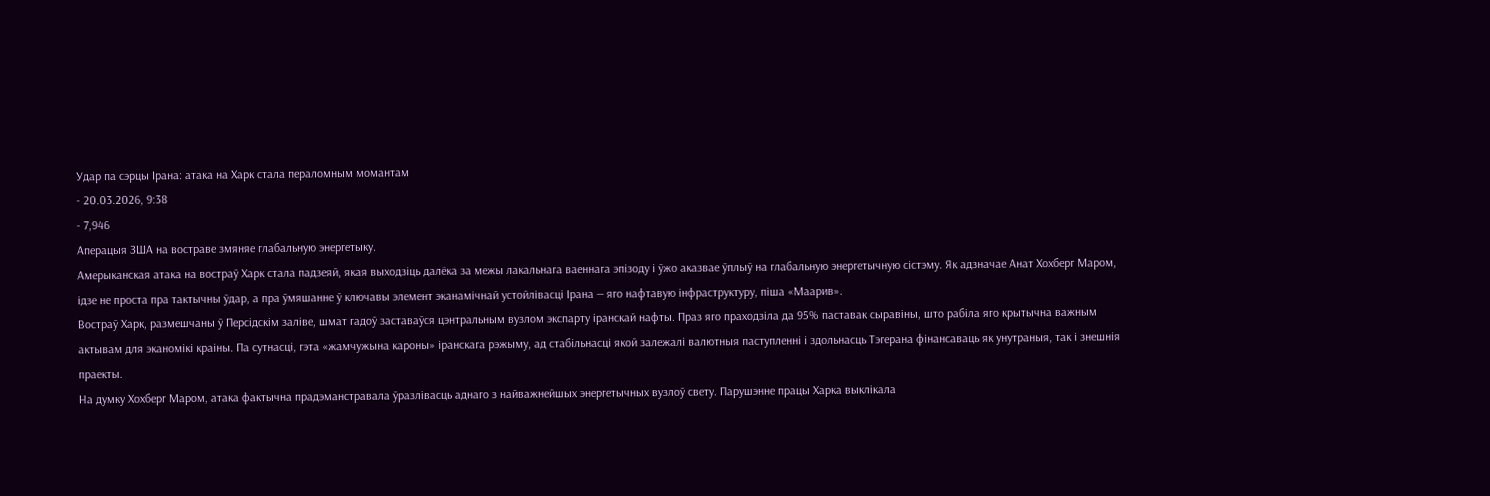Удар па сэрцы Ірана: атака на Харк стала пераломным момантам
- 20.03.2026, 9:38
- 7,946
Аперацыя ЗША на востраве змяняе глабальную энергетыку.
Амерыканская атака на востраў Харк стала падзеяй, якая выходзіць далёка за межы лакальнага ваеннага эпізоду і ўжо аказвае ўплыў на глабальную энергетычную сістэму. Як адзначае Анат Хохберг Маром, ідзе не проста пра тактычны ўдар, а пра ўмяшанне ў ключавы элемент эканамічнай устойлівасці Ірана — яго нафтавую інфраструктуру, піша «Маарив».
Востраў Харк, размешчаны ў Персідскім заліве, шмат гадоў заставаўся цэнтральным вузлом экспарту іранскай нафты. Праз яго праходзіла да 95% паставак сыравіны, што рабіла яго крытычна важным актывам для эканомікі краіны. Па сутнасці, гэта «жамчужына кароны» іранскага рэжыму, ад стабільнасці якой залежалі валютныя паступленні і здольнасць Тэгерана фінансаваць як унутраныя, так і знешнія праекты.
На думку Хохберг Маром, атака фактычна прадэманстравала ўразлівасць аднаго з найважнейшых энергетычных вузлоў свету. Парушэнне працы Харка выклікала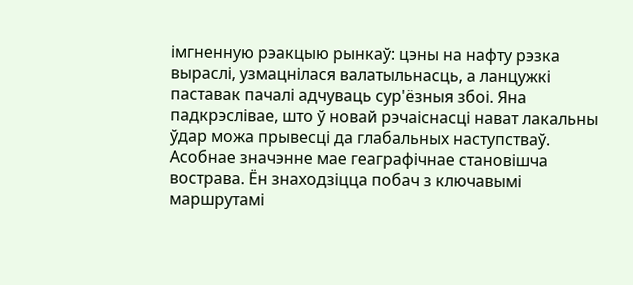імгненную рэакцыю рынкаў: цэны на нафту рэзка выраслі, узмацнілася валатыльнасць, а ланцужкі паставак пачалі адчуваць сур'ёзныя збоі. Яна падкрэслівае, што ў новай рэчаіснасці нават лакальны ўдар можа прывесці да глабальных наступстваў.
Асобнае значэнне мае геаграфічнае становішча вострава. Ён знаходзіцца побач з ключавымі маршрутамі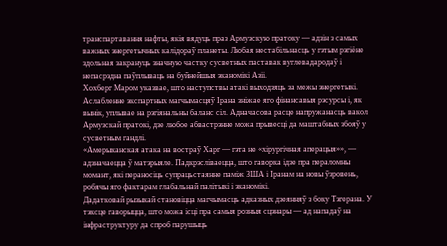транспартавання нафты, якія вядуць праз Армузскую пратоку — адзін з самых важных энергетычных калідораў планеты. Любая нестабільнасць у гэтым рэгіёне здольная закрануць значную частку сусветных паставак вуглевадародаў і непасрэдна паўплываць на буйнейшыя эканомікі Азіі.
Хохберг Маром указвае, што наступствы атакі выходзяць за межы энергетыкі. Аслабленне экспартных магчымасцяў Ірана зніжае яго фінансавыя рэсурсы і, як вынік, уплывае на рэгіянальны баланс сіл. Адначасова расце напружанасць вакол Армузскай пратокі, дзе любое абвастрэнне можа прывесці да маштабных збояў у сусветным гандлі.
«Амерыканская атака на востраў Харг — гэта не «хірургічная аперацыя»», — адзначаецца ў матэрыяле. Падкрэсліваецца, што гаворка ідзе пра пераломны момант, які пераносіць супрацьстаянне паміж ЗША і Іранам на новы ўзровень, робячы яго фактарам глабальнай палітыкі і эканомікі.
Дадатковай рызыкай становіцца магчымасць адказных дзеянняў з боку Тэгерана. У тэксце гаворыцца, што можа ісці пра самыя розныя сцэнары — ад нападаў на інфраструктуру да спроб парушыць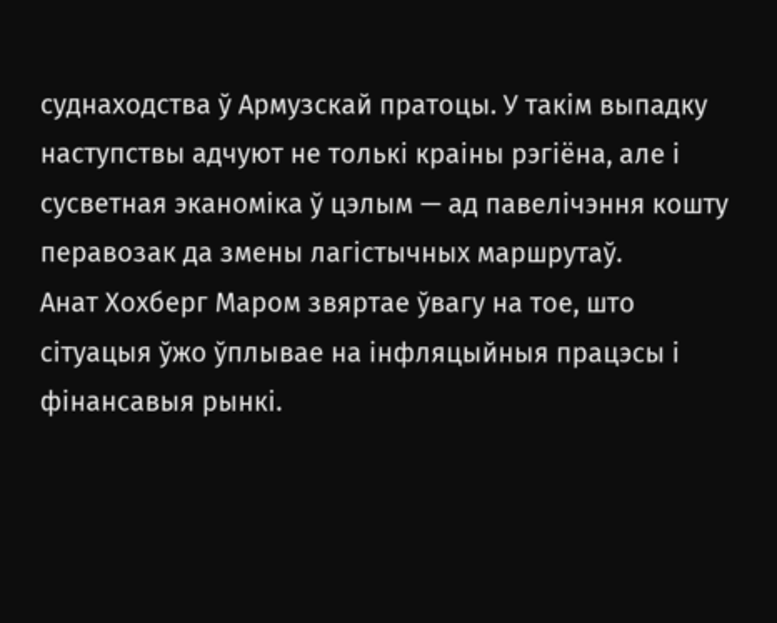суднаходства ў Армузскай пратоцы. У такім выпадку наступствы адчуют не толькі краіны рэгіёна, але і сусветная эканоміка ў цэлым — ад павелічэння кошту перавозак да змены лагістычных маршрутаў.
Анат Хохберг Маром звяртае ўвагу на тое, што сітуацыя ўжо ўплывае на інфляцыйныя працэсы і фінансавыя рынкі.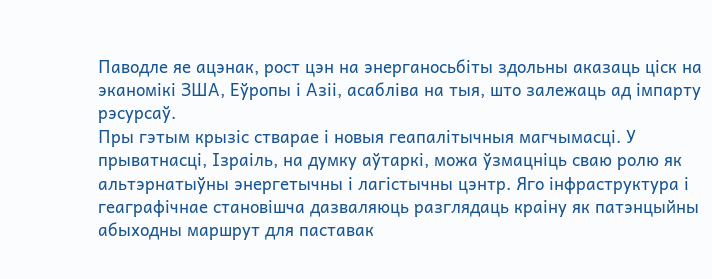Паводле яе ацэнак, рост цэн на энерганосьбіты здольны аказаць ціск на эканомікі ЗША, Еўропы і Азіі, асабліва на тыя, што залежаць ад імпарту рэсурсаў.
Пры гэтым крызіс стварае і новыя геапалітычныя магчымасці. У прыватнасці, Ізраіль, на думку аўтаркі, можа ўзмацніць сваю ролю як альтэрнатыўны энергетычны і лагістычны цэнтр. Яго інфраструктура і геаграфічнае становішча дазваляюць разглядаць краіну як патэнцыйны абыходны маршрут для паставак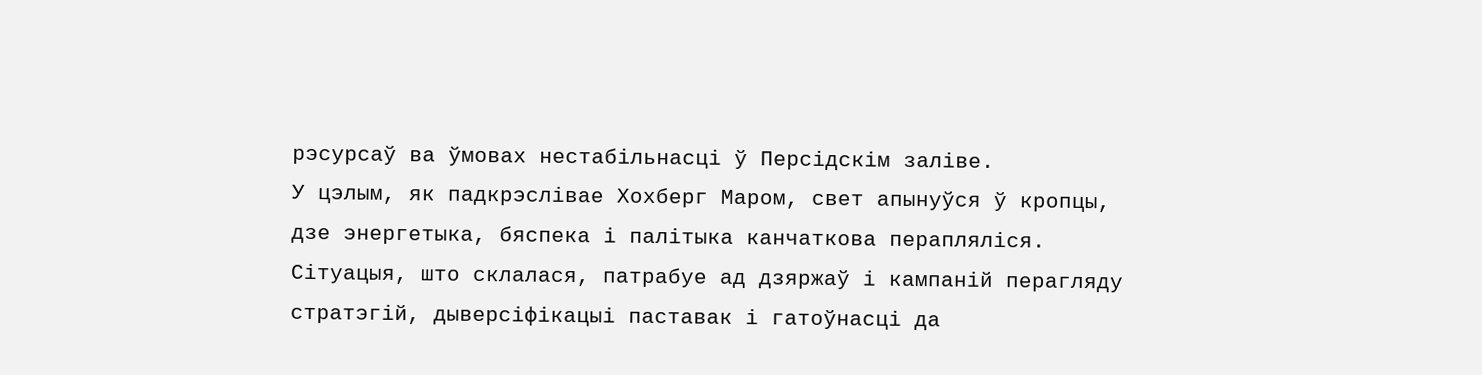рэсурсаў ва ўмовах нестабільнасці ў Персідскім заліве.
У цэлым, як падкрэслівае Хохберг Маром, свет апынуўся ў кропцы, дзе энергетыка, бяспека і палітыка канчаткова перапляліся. Сітуацыя, што склалася, патрабуе ад дзяржаў і кампаній перагляду стратэгій, дыверсіфікацыі паставак і гатоўнасці да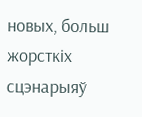новых, больш жорсткіх сцэнарыяў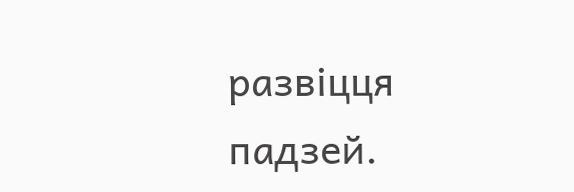развіцця падзей.